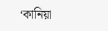‘কানিয়া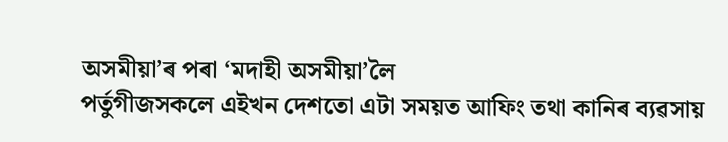অসমীয়া’ৰ পৰা ‘মদাহী অসমীয়া’লৈ
পৰ্তুগীজসকলে এইখন দেশতো এটা সময়ত আফিং তথা কানিৰ ব্যৱসায়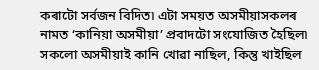কৰাটো সৰ্বজন বিদিত৷ এটা সময়ত অসমীয়াসকলৰ নামত ‘কানিয়া অসমীয়া’ প্ৰবাদটো সংযোজিত হৈছিল৷ সকলো অসমীয়াই কানি খোৱা নাছিল, কিন্তু খাইছিল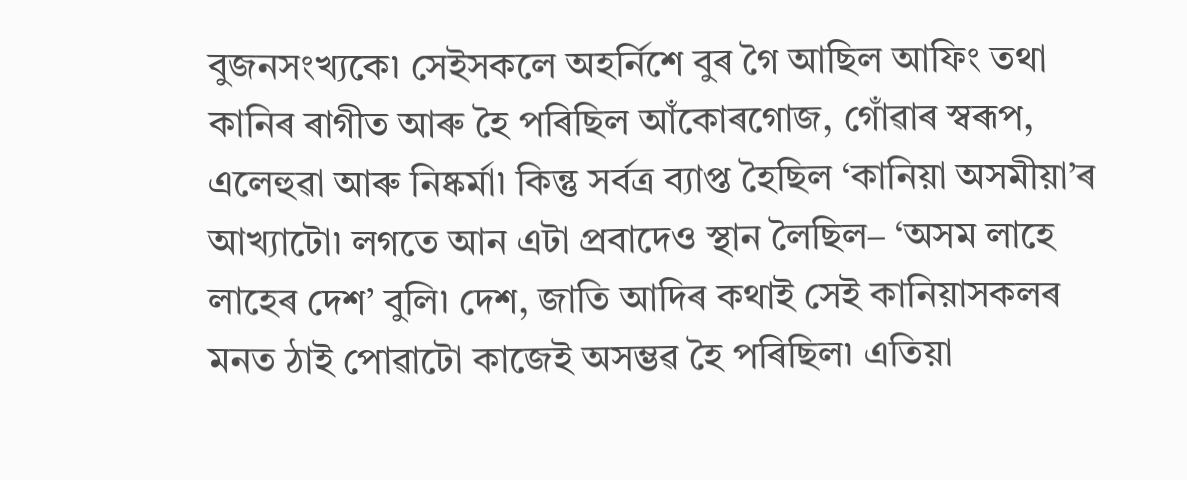বুজনসংখ্যকে৷ সেইসকলে অহৰ্নিশে বুৰ গৈ আছিল আফিং তথা কানিৰ ৰাগীত আৰু হৈ পৰিছিল আঁকোৰগোজ, গোঁৱাৰ স্বৰূপ, এলেহুৱা আৰু নিষ্কৰ্মা৷ কিন্তু সৰ্বত্ৰ ব্যাপ্ত হৈছিল ‘কানিয়া অসমীয়া’ৰ আখ্যাটো৷ লগতে আন এটা প্ৰবাদেও স্থান লৈছিল– ‘অসম লাহে লাহেৰ দেশ’ বুলি৷ দেশ, জাতি আদিৰ কথাই সেই কানিয়াসকলৰ মনত ঠাই পোৱাটো কাজেই অসম্ভৱ হৈ পৰিছিল৷ এতিয়া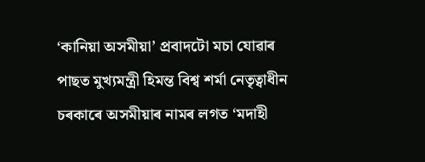‘কানিয়া অসমীয়া’ প্ৰবাদটো মচা যোৱাৰ পাছত মুখ্যমন্ত্ৰী হিমন্ত বিশ্ব শৰ্মা নেতৃত্বাধীন চৰকাৰে অসমীয়াৰ নামৰ লগত ‘মদাহী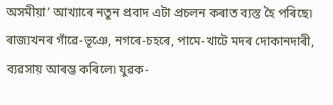অসমীয়া’ আখ্যাৰে নতুন প্ৰবাদ এটা প্ৰচলন কৰাত ব্যস্ত হৈ পৰিছে৷ ৰাজ্যখনৰ গাঁৱে-ভূঞে, নগৰে-চহৰে, পামে-খাটে মদৰ দোকানদাৰী, ব্যৱসায় আৰম্ভ কৰিলে৷ যুৱক-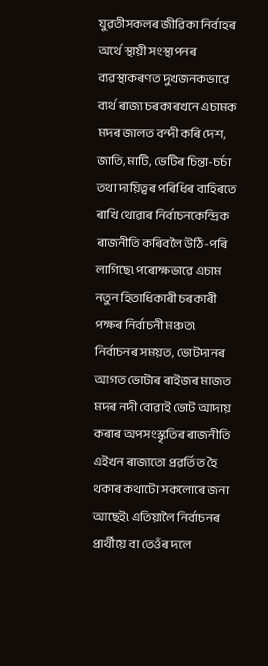যুৱতীসকলৰ জীৱিকা নিৰ্বাহৰ অৰ্থে স্থায়ী সংস্থাপনৰ ব্যৱস্থাকৰণত দুখজনকভাৱে ব্যৰ্থ ৰাজ্য চৰকাৰখনে এচামক মদৰ জালত বন্দী কৰি দেশ, জাতি, মাটি, ভেটিৰ চিন্তা-চৰ্চা তথা দায়িত্বৰ পৰিধিৰ বাহিৰতে ৰাখি থোৱাৰ নিৰ্বাচনকেন্দ্ৰিক ৰাজনীতি কৰিবলৈ উঠি-পৰি লাগিছে৷ পৰোক্ষভাৱে এচাম নতুন হিতাধিকাৰী চৰকাৰী পক্ষৰ নিৰ্বাচনী মঞ্চত৷ নিৰ্বাচনৰ সময়ত, ভোটদানৰ আগত ভোটাৰ ৰাইজৰ মাজত মদৰ নদী বোৱাই ভোট আদায় কৰাৰ অপসংস্কৃতিৰ ৰাজনীতি এইখন ৰাজ্যতো প্ৰৱৰ্তিত হৈ থকাৰ কথাটো সকলোৰে জনা আছেই৷ এতিয়ালৈ নিৰ্বাচনৰ প্ৰাৰ্থীয়ে বা তেওঁৰ দলে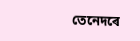তেনেদৰে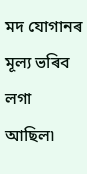মদ যোগানৰ মূল্য ভৰিব লগা আছিল৷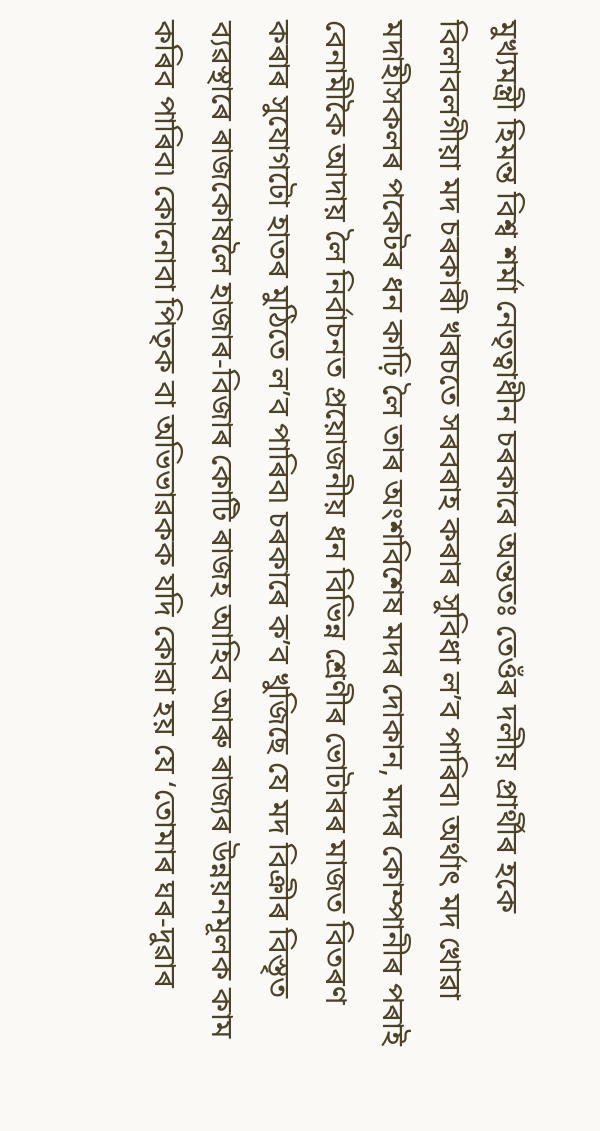মুখ্যমন্ত্ৰী হিমন্ত বিশ্ব শৰ্মা নেতৃত্বাধীন চৰকাৰে অন্ততঃ তেওঁৰ দলীয় প্ৰাৰ্থীৰ হকে বিলাবলগীয়া মদ চৰকাৰী খৰচতে সৰবৰাহ কৰাৰ সুবিধা ল’ব পাৰিব৷ অৰ্থাৎ মদ খোৱা মদাহীসকলৰ পকেটৰ ধন কাঢ়ি লৈ তাৰ অংশবিশেষ মদৰ দোকান, মদৰ কোম্পানীৰ পৰাই বেনামীকৈ আদায় লৈ নিৰ্বাচনত প্ৰয়োজনীয় ধন বিভিন্ন শ্ৰেণীৰ ভোটাৰৰ মাজত বিতৰণ কৰাৰ সুযোগটো হাতৰ মুঠিতে ল’ব পাৰিব৷ চৰকাৰে ক’ব খুজিছে যে মদ বিক্ৰীৰ বিস্তৃত ব্যৱস্থাৰে ৰাজকোষলৈ হাজাৰ-বিজাৰ কোটি ৰাজহ আহিব আৰু ৰাজ্যৰ উন্নয়নমূলক কাম কৰিব পাৰিব৷ কোনোবা পিতৃক বা অভিভাৱকক যদি কোৱা হয় যে ‘তোমাৰ ঘৰ-দুৱাৰ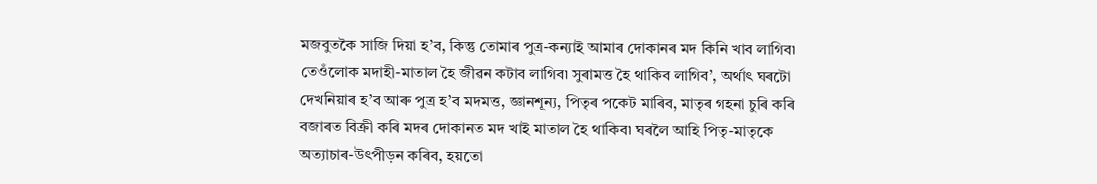মজবুতকৈ সাজি দিয়া হ’ব, কিন্তু তোমাৰ পুত্ৰ-কন্যাই আমাৰ দোকানৰ মদ কিনি খাব লাগিব৷ তেওঁলোক মদাহী-মাতাল হৈ জীৱন কটাব লাগিব৷ সুৰামত্ত হৈ থাকিব লাগিব’, অৰ্থাৎ ঘৰটো দেখনিয়াৰ হ’ব আৰু পুত্ৰ হ’ব মদমত্ত, জ্ঞানশূন্য, পিতৃৰ পকেট মাৰিব, মাতৃৰ গহনা চুৰি কৰি বজাৰত বিক্ৰী কৰি মদৰ দোকানত মদ খাই মাতাল হৈ থাকিব৷ ঘৰলৈ আহি পিতৃ-মাতৃকে অত্যাচাৰ-উৎপীড়ন কৰিব, হয়তো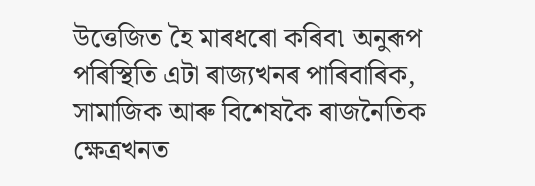উত্তেজিত হৈ মাৰধৰো কৰিব৷ অনুৰূপ পৰিস্থিতি এটা ৰাজ্যখনৰ পাৰিবাৰিক, সামাজিক আৰু বিশেষকৈ ৰাজনৈতিক ক্ষেত্ৰখনত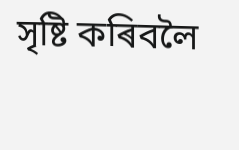সৃষ্টি কৰিবলৈ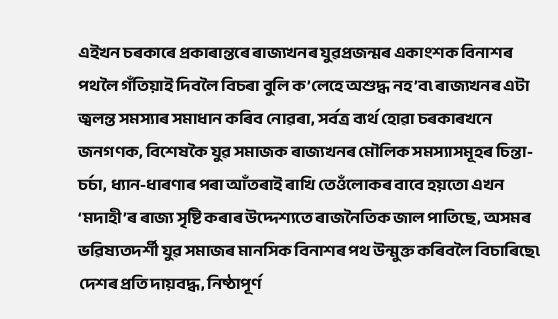এইখন চৰকাৰে প্ৰকাৰান্তৰে ৰাজ্যখনৰ যুৱপ্ৰজন্মৰ একাংশক বিনাশৰ পথলৈ গঁতিয়াই দিবলৈ বিচৰা বুলি ক’লেহে অশুদ্ধ নহ’ব৷ ৰাজ্যখনৰ এটা জ্বলন্ত সমস্যাৰ সমাধান কৰিব নোৱৰা, সৰ্বত্ৰ ব্যৰ্থ হোৱা চৰকাৰখনে জনগণক, বিশেষকৈ যুৱ সমাজক ৰাজ্যখনৰ মৌলিক সমস্যাসমূহৰ চিন্তা-চৰ্চা, ধ্যান-ধাৰণাৰ পৰা আঁতৰাই ৰাখি তেওঁলোকৰ বাবে হয়তো এখন ‘মদাহী’ৰ ৰাজ্য সৃষ্টি কৰাৰ উদ্দেশ্যতে ৰাজনৈতিক জাল পাতিছে, অসমৰ ভৱিষ্যতদৰ্শী যুৱ সমাজৰ মানসিক বিনাশৰ পথ উন্মুক্ত কৰিবলৈ বিচাৰিছে৷ দেশৰ প্ৰতি দায়বদ্ধ, নিষ্ঠাপূৰ্ণ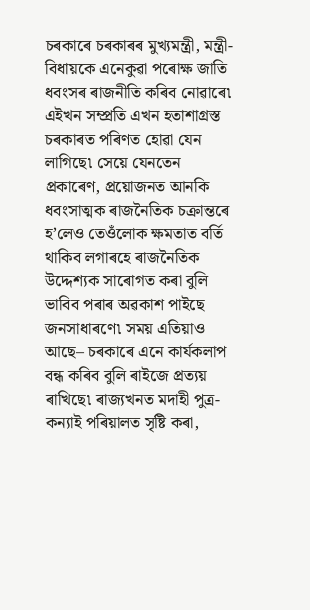চৰকাৰে চৰকাৰৰ মুখ্যমন্ত্ৰী, মন্ত্ৰী-বিধায়কে এনেকুৱা পৰোক্ষ জাতি ধবংসৰ ৰাজনীতি কৰিব নোৱাৰে৷ এইখন সম্প্ৰতি এখন হতাশাগ্ৰস্ত চৰকাৰত পৰিণত হোৱা যেন লাগিছে৷ সেয়ে যেনতেন প্ৰকাৰেণ, প্ৰয়োজনত আনকি ধবংসাত্মক ৰাজনৈতিক চক্ৰান্তৰে হ’লেও তেওঁলোক ক্ষমতাত বৰ্তি থাকিব লগাৰহে ৰাজনৈতিক উদ্দেশ্যক সাৰোগত কৰা বুলি ভাবিব পৰাৰ অৱকাশ পাইছে জনসাধাৰণে৷ সময় এতিয়াও আছে– চৰকাৰে এনে কাৰ্যকলাপ বন্ধ কৰিব বুলি ৰাইজে প্ৰত্যয় ৰাখিছে৷ ৰাজ্যখনত মদাহী পুত্ৰ-কন্যাই পৰিয়ালত সৃষ্টি কৰা,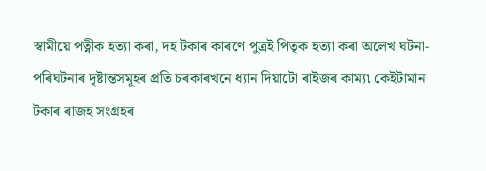স্বামীয়ে পত্নীক হত্যা কৰা, দহ টকাৰ কাৰণে পুত্ৰই পিতৃক হত্যা কৰা অলেখ ঘটনা-পৰিঘটনাৰ দৃষ্টান্তসমূহৰ প্ৰতি চৰকাৰখনে ধ্যান দিয়াটো ৰাইজৰ কাম্য৷ কেইটামান টকাৰ ৰাজহ সংগ্ৰহৰ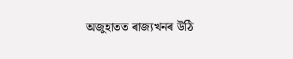অজুহাতত ৰাজ্যখনৰ উঠি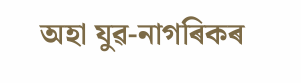অহা যুৱ-নাগৰিকৰ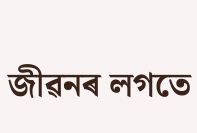জীৱনৰ লগতে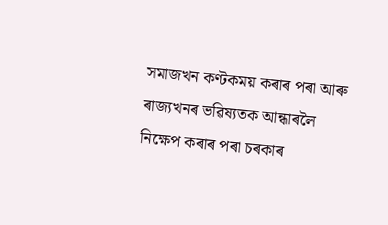সমাজখন কণ্টকময় কৰাৰ পৰা আৰু ৰাজ্যখনৰ ভৱিষ্যতক আন্ধাৰলৈ নিক্ষেপ কৰাৰ পৰা চৰকাৰ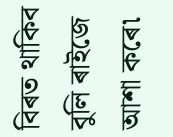বিৰত থাকিব বুলি ৰাইজে আশা কৰে৷